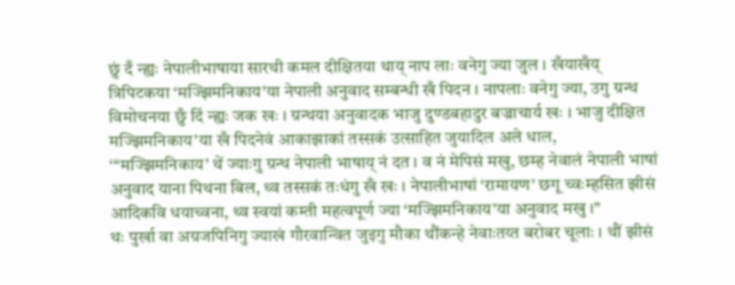छुं दँ न्ह्यः नेपालीभाषाया सारथी कमल दीक्षितया थाय् नाप लाः वनेगु ज्या जुल । खँयाखँय् त्रिपिटकया ‘मज्झिमनिकाय’या नेपाली अनुवाद सम्बन्धी खँ पिदन । नापलाः वनेगु ज्या, उगु ग्रन्थ विमोचनया छुँ दिं न्ह्यः जक खः । ग्रन्थया अनुवादक भाजु दुण्डबहादुर बज्राचार्य खः । भाजु दीक्षित मज्झिमनिकाय’या खँ पिदनेवं आकाझाकां तस्सकं उत्साहित जुयादिल अले धाल, ‘‘‘मज्झिमनिकाय’ थें ज्याःगु ग्रन्थ नेपाली भाषाय् नं दत । व नं मेपिसं मखु, छम्ह नेवालं नेपाली भाषां अनुवाद याना पिथना बिल, थ्व तस्सकं तःधंगु खँ खः । नेपालीभाषां ‘रामायण’ छगू च्वःम्हसित झीसं आदिकवि धयाच्वना, थ्व स्वयां कम्ती महत्वपूर्ण ज्या ‘मज्झिमनिकाय’या अनुवाद मखु ।’’
थः पुर्खा वा अग्रजपिनिगु ज्याखं गौरवान्वित जुइगु मौका थौंकन्हे नेवाःतय्त बरोबर चूलाः । थौं झीसं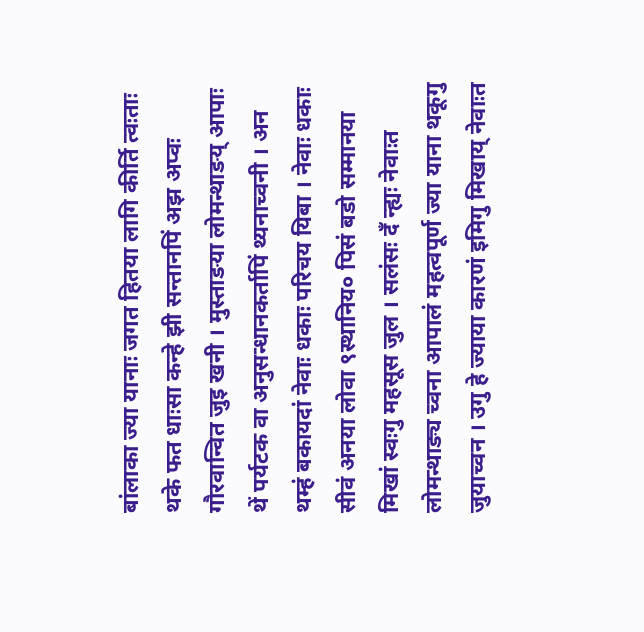बांलाका ज्या यानाः जगत हितया लागि कीर्ति त्वःताः थके फत धाःसा कन्हे झी सन्तानपिं अझ अप्वः गौरवान्वित जुइ खनी । मुस्ताङया लोमन्थाङय् आपाः थें पर्यटक वा अनुसन्धानकर्तापिं थ्यनाच्वनी । अन थम्हं बकायदां नेवाः धकाः परिचय यिबा । नेवाः धकाः सीवं अनया लोवा ९स्थानिय० पिसं बडो सम्मानया मिखां स्वःगु महसूस जुल । सलंसः दँ न्ह्यः नेवाःत लोमन्थाङ्य च्वना आपालं महत्वपूर्ण ज्या याना थकूगु जुयाच्वन । उगु हे ज्याया कारणं इमिगु मिखाय् नेवाःत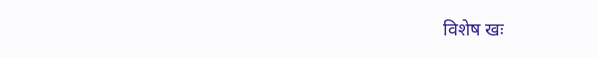विशेष खः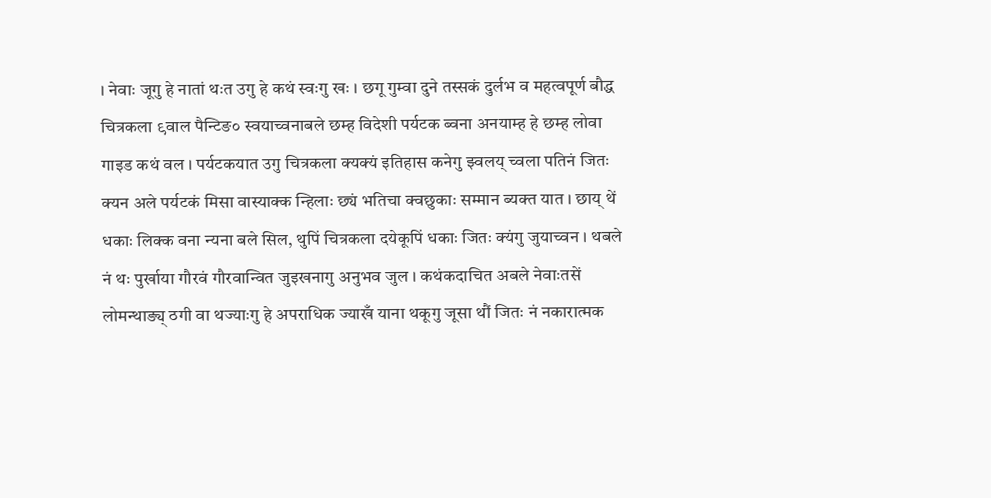। नेवाः जूगु हे नातां थःत उगु हे कथं स्वःगु खः । छगू गुम्वा दुने तस्सकं दुर्लभ व महत्वपूर्ण बौद्ध चित्रकला ९वाल पैन्टिङ० स्वयाच्वनाबले छम्ह विदेशी पर्यटक ब्वना अनयाम्ह हे छम्ह लोवा गाइड कथं वल । पर्यटकयात उगु चित्रकला क्यक्यं इतिहास कनेगु झ्वलय् च्वला पतिनं जितः क्यन अले पर्यटकं मिसा वास्याक्क न्हिलाः छ्यं भतिचा क्वछुकाः सम्मान ब्यक्त यात । छाय् थें धकाः लिक्क वना न्यना बले सिल, थुपिं चित्रकला दयेकूपिं धकाः जितः क्यंगु जुयाच्वन । थबले नं थः पुर्खाया गौरवं गौरवान्वित जुइखनागु अनुभव जुल । कथंकदाचित अबले नेवाःतसें लोमन्थाङ्य् ठगी वा थज्याःगु हे अपराधिक ज्याखँ याना थकूगु जूसा थौं जितः नं नकारात्मक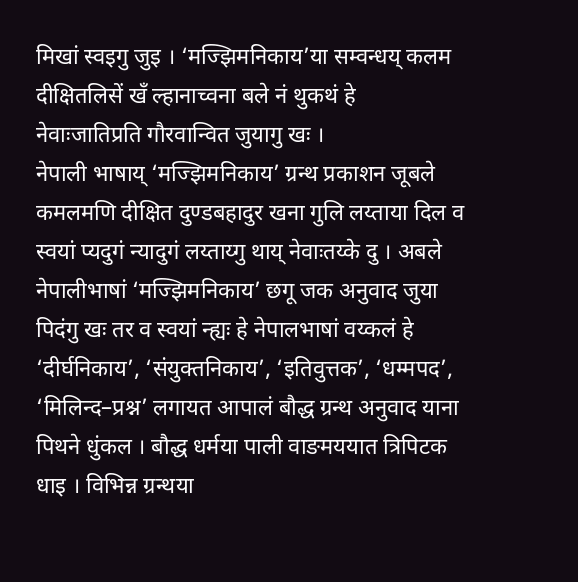मिखां स्वइगु जुइ । ‘मज्झिमनिकाय’या सम्वन्धय् कलम दीक्षितलिसें खँ ल्हानाच्वना बले नं थुकथं हे नेवाःजातिप्रति गौरवान्वित जुयागु खः ।
नेपाली भाषाय् ‘मज्झिमनिकाय’ ग्रन्थ प्रकाशन जूबले कमलमणि दीक्षित दुण्डबहादुर खना गुलि लय्ताया दिल व स्वयां प्यदुगं न्यादुगं लय्ताय्गु थाय् नेवाःतय्के दु । अबले नेपालीभाषां ‘मज्झिमनिकाय’ छगू जक अनुवाद जुया पिदंगु खः तर व स्वयां न्ह्यः हे नेपालभाषां वय्कलं हे ‘दीर्घनिकाय’, ‘संयुक्तनिकाय’, ‘इतिवुत्तक’, ‘धम्मपद’, ‘मिलिन्द–प्रश्न’ लगायत आपालं बौद्ध ग्रन्थ अनुवाद याना पिथने धुंकल । बौद्ध धर्मया पाली वाङमययात त्रिपिटक धाइ । विभिन्न ग्रन्थया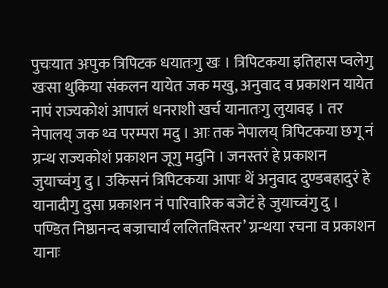पुचःयात अःपुक त्रिपिटक धयातःगु खः । त्रिपिटकया इतिहास प्वलेगु खःसा थुकिया संकलन यायेत जक मखु, अनुवाद व प्रकाशन यायेत नापं राज्यकोशं आपालं धनराशी खर्च यानातःगु लुयावइ । तर नेपालय् जक थ्व परम्परा मदु । आः तक नेपालय् त्रिपिटकया छगू नं ग्रन्थ राज्यकोशं प्रकाशन जूगु मदुनि । जनस्तरं हे प्रकाशन जुयाच्वंगु दु । उकिसनं त्रिपिटकया आपाः थें अनुवाद दुण्डबहादुरं हे यानादीगु दुसा प्रकाशन नं पारिवारिक बजेटं हे जुयाच्वंगु दु । पण्डित निष्ठानन्द बज्राचार्यं ललितविस्तर’ ग्रन्थया रचना व प्रकाशन यानाः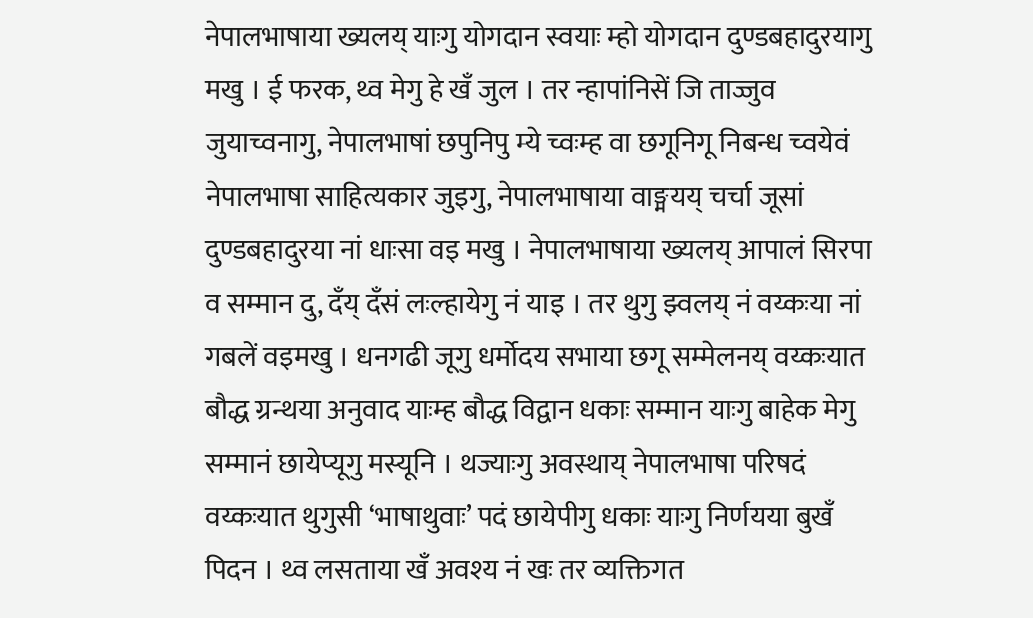नेपालभाषाया ख्यलय् याःगु योगदान स्वयाः म्हो योगदान दुण्डबहादुरयागु मखु । ई फरक, थ्व मेगु हे खँ जुल । तर न्हापांनिसें जि ताज्जुव जुयाच्वनागु, नेपालभाषां छपुनिपु म्ये च्वःम्ह वा छगूनिगू निबन्ध च्वयेवं नेपालभाषा साहित्यकार जुइगु, नेपालभाषाया वाङ्मयय् चर्चा जूसां दुण्डबहादुरया नां धाःसा वइ मखु । नेपालभाषाया ख्यलय् आपालं सिरपा व सम्मान दु, दँय् दँसं लःल्हायेगु नं याइ । तर थुगु झ्वलय् नं वय्कःया नां गबलें वइमखु । धनगढी जूगु धर्मोदय सभाया छगू सम्मेलनय् वय्कःयात बौद्ध ग्रन्थया अनुवाद याःम्ह बौद्ध विद्वान धकाः सम्मान याःगु बाहेक मेगु सम्मानं छायेप्यूगु मस्यूनि । थज्याःगु अवस्थाय् नेपालभाषा परिषदं वय्कःयात थुगुसी ‘भाषाथुवाः’ पदं छायेपीगु धकाः याःगु निर्णयया बुखँ पिदन । थ्व लसताया खँ अवश्य नं खः तर व्यक्तिगत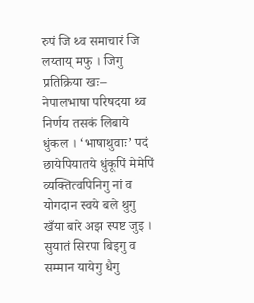रुपं जि थ्व समाचारं जि लय्ताय् मफु । जिगु प्रतिक्रिया खः– नेपालभाषा परिषदया थ्व निर्णय तसकं लिबाये धुंकल । ‘भाषाथुवाः’ पदं छायेपियातये धुंकूपिं मेमेपिं व्यक्तित्वपिनिगु नां व योगदान स्वये बले थुगु खँया बारे अझ स्पष्ट जुइ । सुयातं सिरपा बिइगु व सम्मान यायेगु धैगु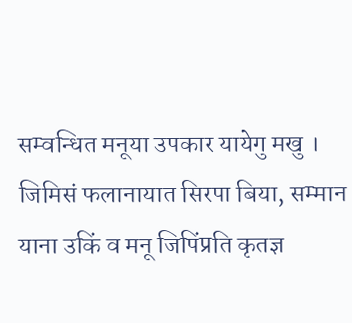सम्वन्धित मनूया उपकार यायेगु मखु । जिमिसं फलानायात सिरपा बिया, सम्मान याना उकिं व मनू जिपिंप्रति कृतज्ञ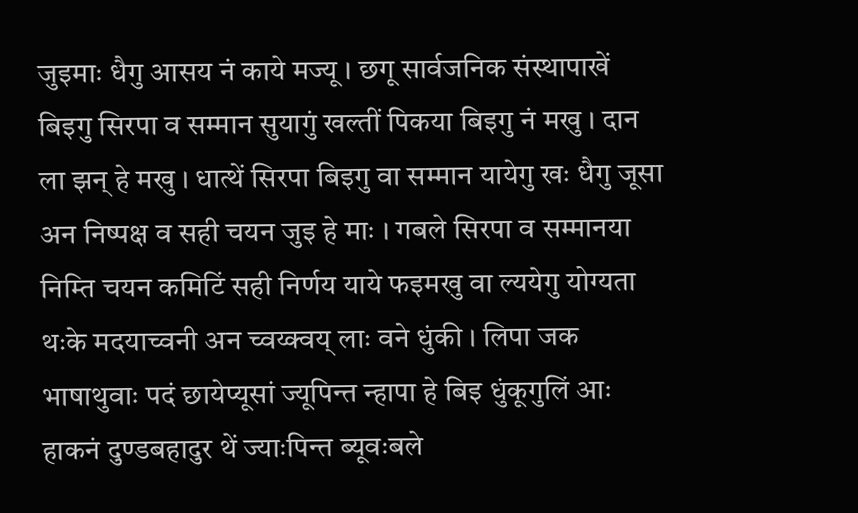जुइमाः धैगु आसय नं काये मज्यू । छगू सार्वजनिक संस्थापाखें बिइगु सिरपा व सम्मान सुयागुं खल्तीं पिकया बिइगु नं मखु । दान ला झन् हे मखु । धात्थें सिरपा बिइगु वा सम्मान यायेगु खः धैगु जूसा अन निष्पक्ष व सही चयन जुइ हे माः । गबले सिरपा व सम्मानया निम्ति चयन कमिटिं सही निर्णय याये फइमखु वा ल्ययेगु योग्यता थःके मदयाच्वनी अन च्वय्क्वय् लाः वने धुंकी । लिपा जक भाषाथुवाः पदं छायेप्यूसां ज्यूपिन्त न्हापा हे बिइ धुंकूगुलिं आः हाकनं दुण्डबहादुर थें ज्याःपिन्त ब्यूवःबले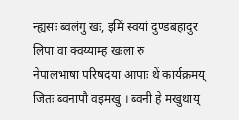न्ह्यसः ब्वलंगु खः, इमिं स्वयां दुण्डबहादुर लिपा वा क्वय्याम्ह खःला रु
नेपालभाषा परिषदया आपाः थें कार्यक्रमय् जितः ब्वनापौ वइमखु । ब्वनी हे मखुथाय्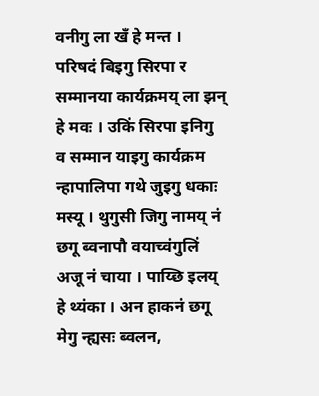वनीगु ला खँ हे मन्त । परिषदं बिइगु सिरपा र सम्मानया कार्यक्रमय् ला झन् हे मवः । उकिं सिरपा इनिगु व सम्मान याइगु कार्यक्रम न्हापालिपा गथे जुइगु धकाः मस्यू । थुगुसी जिगु नामय् नं छगू ब्वनापौ वयाच्वंगुलिं अजू नं चाया । पाय्छि इलय् हे थ्यंका । अन हाकनं छगू मेगु न्ह्यसः ब्वलन,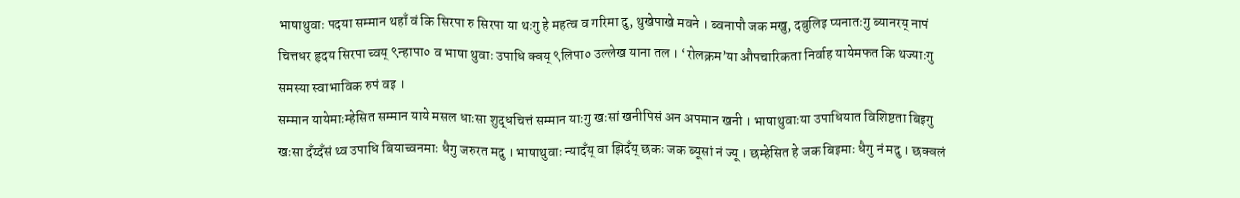भाषाथुवाः पदया सम्मान थहाँ वं कि सिरपा रु सिरपा या थःगु हे महत्व व गरिमा दु, थुखेपाखे मवने । ब्वनापौ जक मखु, दबुलिइ प्यनातःगु ब्यानरय् नापं चित्तधर हृदय सिरपा च्वय् ९न्हापा० व भाषा थुवाः उपाधि क्वय् ९लिपा० उल्लेख याना तल । ‘रोलक्रम’या औपचारिकता निर्वाह यायेमफत कि थज्याःगु समस्या स्वाभाविक रुपं वइ ।
सम्मान यायेमाःम्हेसित सम्मान याये मसल धाःसा शुद्धचित्तं सम्मान याःगु खःसां खनीपिसं अन अपमान खनी । भाषाथुवाःया उपाधियात विशिष्टता बिइगु खःसा दँय्दँसं थ्व उपाधि बियाच्वनमाः धैगु जरुरत मदु । भाषाथुवाः न्यादँय् वा झिदँय् छकः जक ब्यूसां नं ज्यू । छम्हेसित हे जक बिइमाः धैगु नं मदु । छक्वलं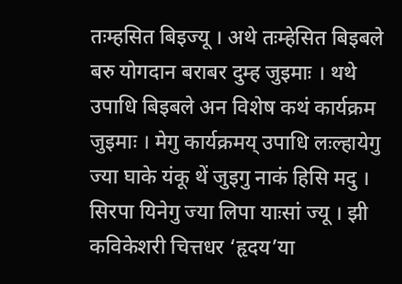तःम्हसित बिइज्यू । अथे तःम्हेसित बिइबले बरु योगदान बराबर दुम्ह जुइमाः । थथे उपाधि बिइबले अन विशेष कथं कार्यक्रम जुइमाः । मेगु कार्यक्रमय् उपाधि लःल्हायेगु ज्या घाके यंकू थें जुइगु नाकं हिसि मदु । सिरपा यिनेगु ज्या लिपा याःसां ज्यू । झी कविकेशरी चित्तधर ‘हृदय’या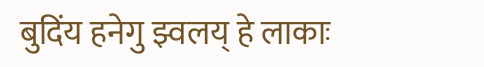बुदिंय हनेगु झ्वलय् हे लाकाः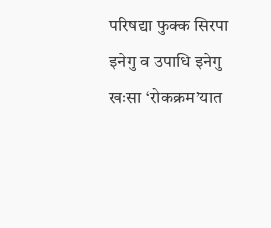परिषद्या फुक्क सिरपा इनेगु व उपाधि इनेगु खःसा ‘रोकक्रम’यात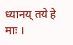ध्यानय् तये हे माः ।